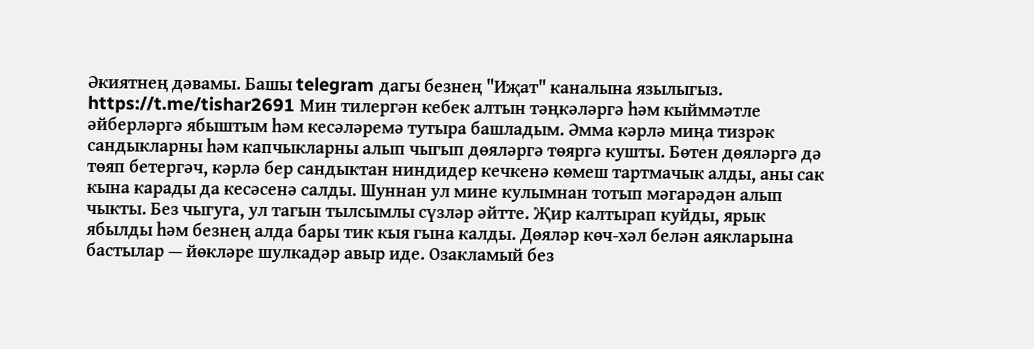Әкиятнең дәвамы. Башы telegram дагы безнең "Иҗат" каналына язылыгыз. https://t.me/tishar2691 Мин тилергән кебек алтын тәңкәләргә һәм кыйммәтле әйберләргә ябыштым һәм кесәләремә тутыра башладым. Әмма кәрлә миңа тизрәк сандыкларны һәм капчыкларны алып чыгып дөяләргә төяргә кушты. Бөтен дөяләргә дә төяп бетергәч, кәрлә бер сандыктан ниндидер кечкенә көмеш тартмачык алды, аны сак кына карады да кесәсенә салды. Шуннан ул мине кулымнан тотып мәгарәдән алып чыкты. Без чыгуга, ул тагын тылсымлы сүзләр әйтте. Җир калтырап куйды, ярык ябылды һәм безнең алда бары тик кыя гына калды. Дөяләр көч-хәл белән аякларына бастылар — йөкләре шулкадәр авыр иде. Озакламый без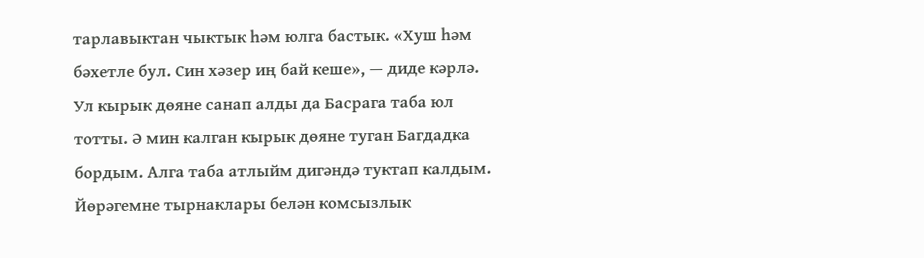тарлавыктан чыктык һәм юлга бастык. «Хуш һәм бәхетле бул. Син хәзер иң бай кеше», — диде кәрлә. Ул кырык дөяне санап алды да Басрага таба юл тотты. Ә мин калган кырык дөяне туган Багдадка бордым. Алга таба атлыйм дигәндә туктап калдым. Йөрәгемне тырнаклары белән комсызлык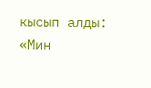кысып алды: «Мин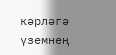кәрләгә үземнең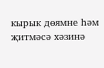кырык дөямне һәм җитмәсә хәзинә